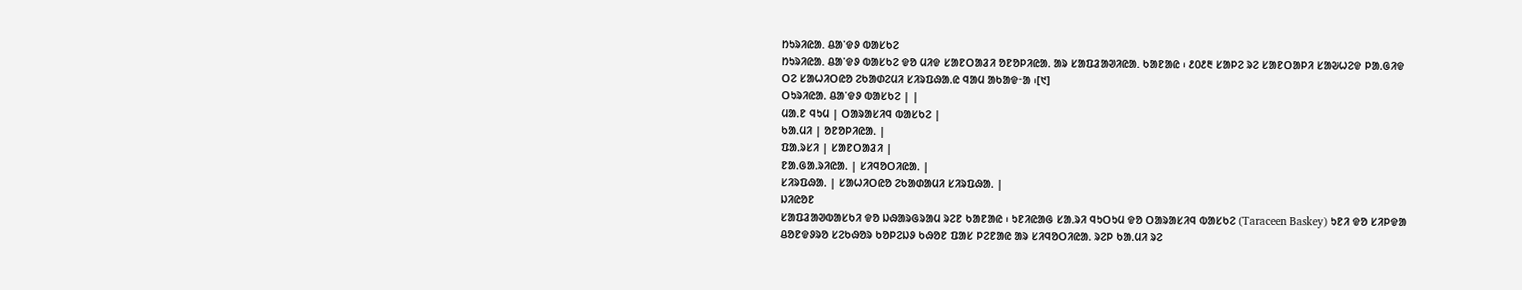ᱴᱩᱨᱤᱭᱟ. ᱪᱟᱸᱫᱽ ᱵᱟᱥᱠᱮ
ᱴᱩᱨᱤᱭᱟ. ᱪᱟᱸᱫᱽ ᱵᱟᱥᱠᱮ ᱫᱚ ᱢᱤᱫ ᱥᱟᱱᱛᱟᱲᱤ ᱚᱱᱚᱞᱤᱭᱟᱹ ᱟᱨ ᱥᱟᱯᱲᱟᱣᱤᱭᱟ. ᱠᱟᱱᱟᱭ ᱾ ᱒᱐᱒᱓ ᱥᱟᱞᱮ ᱨᱮ ᱥᱟᱱᱛᱟᱞᱤ ᱥᱟᱶᱦᱮᱫ ᱞᱟᱹᱜᱤᱫ ᱛᱮ ᱥᱟᱦᱤᱛᱭᱚ ᱮᱠᱟᱰᱮᱢᱤ ᱥᱤᱨᱯᱷᱟᱹᱭ ᱧᱟᱢ ᱟᱠᱟᱫᱼᱟ ᱾[᱑]
ᱛᱩᱨᱤᱭᱟᱹ ᱪᱟᱸᱫᱽ ᱵᱟᱥᱠᱮ | |
ᱢᱟᱹᱱ ᱧᱩᱢ | ᱛᱟᱨᱟᱥᱤᱧ ᱵᱟᱥᱠᱮ |
ᱠᱟᱹᱢᱤ | ᱚᱱᱚᱞᱤᱭᱟᱹ |
ᱯᱟᱹᱨᱥᱤ | ᱥᱟᱱᱛᱟᱲᱤ |
ᱱᱟᱹᱜᱟᱹᱨᱤᱭᱟᱹ | ᱥᱤᱧᱚᱛᱤᱭᱟᱹ |
ᱥᱤᱨᱯᱷᱟᱹ | ᱥᱟᱦᱤᱛᱭᱚ ᱮᱠᱟᱰᱟᱢᱤ ᱥᱤᱨᱯᱷᱟᱹ |
ᱡᱤᱭᱚᱱ
ᱥᱟᱯᱲᱟᱣᱵᱟᱥᱠᱤ ᱫᱚ ᱡᱷᱟᱨᱜᱨᱟᱢ ᱨᱮᱱ ᱠᱟᱱᱟᱭ ᱾ ᱩᱱᱤᱭᱟᱜ ᱥᱟᱹᱨᱤ ᱧᱩᱛᱩᱢ ᱫᱚ ᱛᱟᱨᱟᱥᱤᱧ ᱵᱟᱥᱠᱮ (Taraceen Baskey) ᱩᱱᱤ ᱫᱚ ᱥᱤᱞᱫᱟ ᱪᱚᱱᱫᱽᱨᱚ ᱥᱮᱠᱷᱚᱨ ᱠᱚᱞᱮᱡᱽ ᱠᱷᱚᱱ ᱯᱟᱥ ᱞᱮᱱᱟᱭ ᱟᱨ ᱥᱤᱧᱚᱛᱤᱭᱟᱹ ᱨᱮᱞ ᱠᱟᱹᱢᱤ ᱨᱮ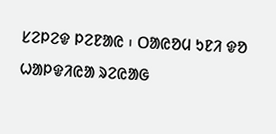ᱥᱮᱞᱮᱫ ᱞᱮᱱᱟᱭ ᱾ ᱛᱟᱭᱚᱢ ᱩᱱᱤ ᱫᱚ ᱦᱟᱞᱫᱤᱭᱟ ᱨᱮᱭᱟᱜ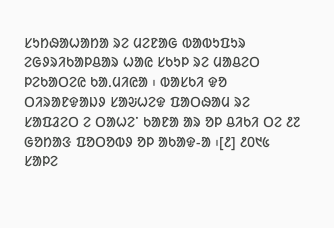ᱥᱩᱴᱷᱟᱦᱟᱴᱟ ᱨᱮ ᱢᱮᱱᱟᱜ ᱵᱟᱵᱩᱯᱩᱨ ᱮᱜᱽᱨᱤᱠᱟᱞᱪᱟᱨ ᱦᱟᱭ ᱥᱠᱩᱞ ᱨᱮ ᱢᱟᱪᱮᱛ ᱞᱮᱠᱟᱛᱮᱭ ᱠᱟᱹᱢᱤᱭᱟ ᱾ ᱵᱟᱥᱠᱤ ᱫᱚ ᱛᱤᱨᱟᱱᱫᱟᱡᱽ ᱥᱟᱶᱦᱮᱫ ᱯᱟᱛᱷᱟᱢ ᱨᱮ ᱥᱟᱯᱲᱮᱛ ᱮ ᱛᱟᱦᱮᱸ ᱠᱟᱱᱟ ᱟᱨ ᱚᱞ ᱪᱤᱠᱤ ᱛᱮ ᱒᱗ ᱜᱚᱴᱟᱝ ᱯᱚᱛᱚᱵᱽ ᱚᱞ ᱟᱠᱟᱫ-ᱟ ᱾[᱒] ᱒᱐᱑᱕ ᱥᱟᱞᱮ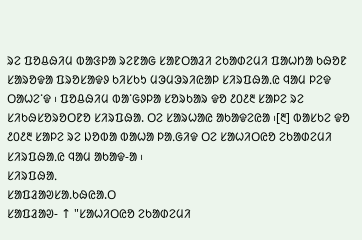ᱨᱮ ᱯᱚᱪᱷᱤᱢ ᱵᱟᱝᱞᱟ ᱨᱮᱱᱟᱜ ᱥᱟᱱᱛᱟᱲᱤ ᱮᱠᱟᱰᱮᱢᱤ ᱯᱟᱦᱴᱟ ᱠᱷᱚᱱ ᱥᱟᱨᱚᱫᱟ ᱯᱨᱚᱥᱟᱫᱽ ᱠᱤᱥᱠᱩ ᱢᱳᱢᱳᱨᱤᱭᱟᱞ ᱥᱤᱨᱯᱷᱟᱹᱭ ᱧᱟᱢ ᱞᱮᱫ ᱛᱟᱦᱮᱸᱫ ᱾ ᱯᱚᱪᱷᱤᱢ ᱵᱟᱸᱜᱽᱞᱟ ᱥᱚᱨᱠᱟᱨ ᱫᱚ ᱒᱐᱒᱓ ᱥᱟᱞᱮ ᱨᱮ ᱥᱤᱠᱷᱥᱚᱨᱚᱛᱱᱚ ᱥᱤᱨᱯᱷᱟ. ᱛᱮ ᱥᱟᱨᱦᱟᱭ ᱟᱠᱟᱫᱮᱭᱟ ᱾[᱓] ᱵᱟᱥᱠᱮ ᱫᱚ ᱒᱐᱒᱓ ᱥᱟᱞᱮ ᱨᱮ ᱡᱚᱵᱟ ᱵᱟᱦᱟ ᱞᱟᱹᱜᱤᱫ ᱛᱮ ᱥᱟᱦᱤᱛᱭᱚ ᱮᱠᱟᱰᱮᱢᱤ ᱥᱤᱨᱯᱷᱟᱹᱭ ᱧᱟᱢ ᱟᱠᱟᱫ-ᱟ ᱾
ᱥᱤᱨᱯᱷᱟᱹ
ᱥᱟᱯᱲᱟᱣᱥᱟ.ᱠᱷᱭᱟ.ᱛ
ᱥᱟᱯᱲᱟᱣ- ↑ "ᱥᱟᱦᱤᱛᱭᱚ ᱮᱠᱟᱰᱮᱢᱤ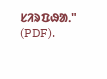ᱥᱤᱨᱯᱷᱟᱹ" (PDF).